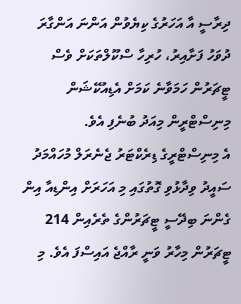ދިރާސީ އާ އަހަރުގެ ކިޔެވުން އަންނަ އަންގާރަ ދުވަހު ފަށާއިރު، ހުރިހާ ސްކޫލްތަކަށް ވެސް ޓީޗަރުން ހަމަވާނެ ކަމަށް އެޑިއުކޭޝަން މިނިސްޓްރީން މިއަދު ބުނެފި އެވެ.
އެ މިނިސްޓްރީގެ ޑިރެކްޓަރު ޖެނެރަލް މުހައްމަދު ސައީދު ވިދާޅުވި ގޮތުގައި މި އަހަރަށް އިންޑިއާ އިން ގެންނަ ބިދޭސީ ޓީޗަރުންގެ ތެރެއިން 214 ޓީޗަރުން މިހާރު ވަނީ ރާއްޖެ އައިސްފަ އެވެ. މި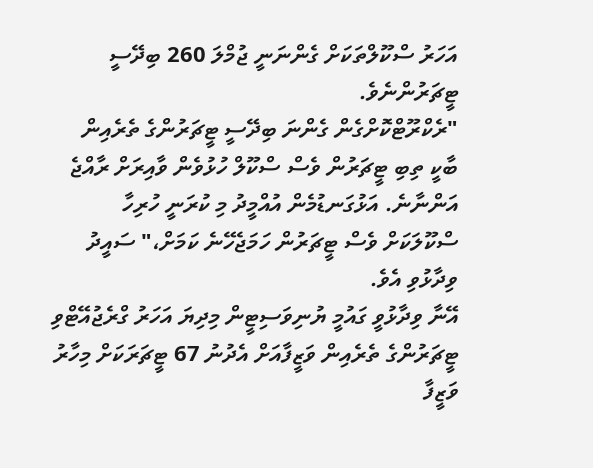އަހަރު ސްކޫލްތަކަށް ގެންނަނީ ޖުމްލަ 260 ބިދޭސީ ޓީޗަރުންނެވެ.
"ރެކްރޫޓްކޮށްގެން ގެންނަ ބިދޭސީ ޓީޗަރުންގެ ތެރެއިން ބާކީ ތިބި ޓީޗަރުން ވެސް ސްކޫލް ހުޅުވެން ވާއިރަށް ރާއްޖެ އަންނާނެ. އަޅުގަނޑުމެން އުއްމީދު މި ކުރަނީ ހުރިހާ ސްކޫލަކަށް ވެސް ޓީޗަރުން ހަމަޖެހޭނެ ކަމަށް،" ސައީދު ވިދާޅުވި އެވެ.
އޭނާ ވިދާޅުވީ ގައުމީ ޔުނިވަސިޓީން މިދިޔަ އަހަރު ގްރެޖުއޭޓްވި ޓީޗަރުންގެ ތެރެއިން ވަޒީފާއަށް އެދުނު 67 ޓީޗަރަކަށް މިހާރު ވަޒީފާ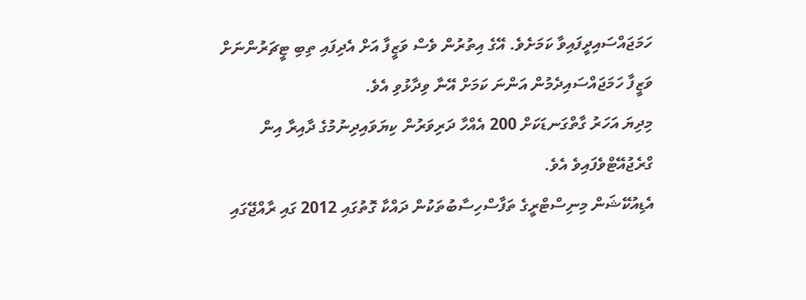ހަމަޖައްސައިދީފައިވާ ކަމަށެވެ. އޭގެ އިތުރުން ވެސް ވަޒީފާ އަށް އެދިފައި ތިބި ޓީޗަރުންނަށް ވަޒީފާ ހަމަޖައްސައިދެމުން އަންނަ ކަމަށް އޭނާ ވިދާޅުވި އެވެ.
މިދިޔަ އަހަރު ގާތްގަނޑަކަށް 200 އެއްހާ ދަރިވަރުން ކިޔަވައިދިނުމުގެ ދާއިރާ އިން ގްރެޖުއޭޓްވެފައިވެ އެވެ.
އެޑިއުކޭޝަން މިނިސްޓްރީގެ ތަފާސްހިސާބުތަކުން ދައްކާ ގޮތުގައި 2012 ގައި ރާއްޖޭގައި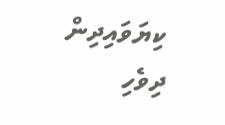ކިޔަވައިދިން ދިވެހި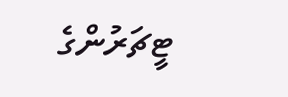ޓީޗަރުންގެ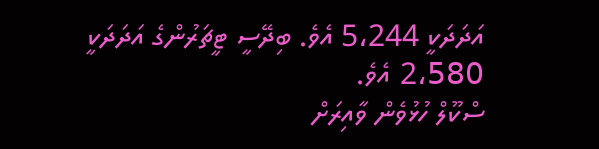އަދަދަކީ 5،244 އެވެ. ބިދޭސީ ޓީޗަރުންގެ އަދަދަކީ 2،580 އެވެ.
ސްކޫލް ހުޅުވެން ވާއިރަށް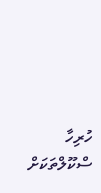ހުރިހާ ސްކޫލްތަކަށް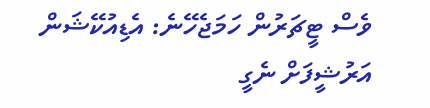ވެސް ޓީޗަރުން ހަމަޖެހޭނެ: އެޑިއުކޭޝަން
އަރުޝީފަށް ނެގީ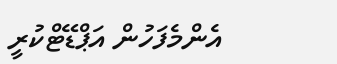އެންމެފަހުން އަޕްޑޭޓްކުރީ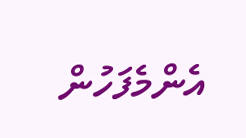އެންމެފަހުން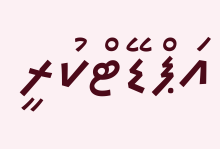އަޕްޑޭޓްކުރީ